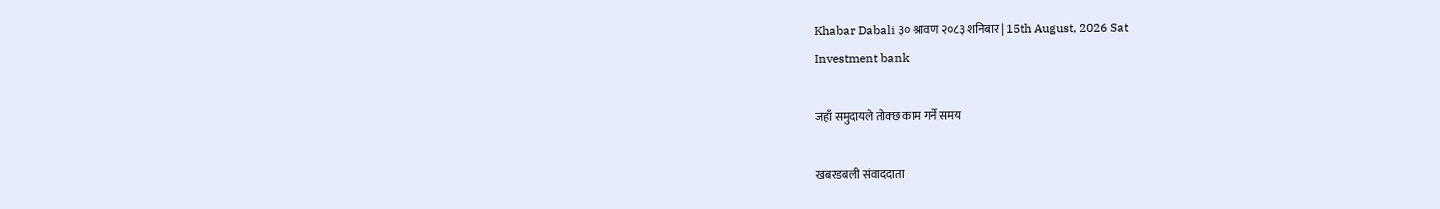Khabar Dabali ३० श्रावण २०८३ शनिबार | 15th August, 2026 Sat
Investment bank

जहाँ समुदायले तोक्छ काम गर्ने समय

खबरडबली संवाददाता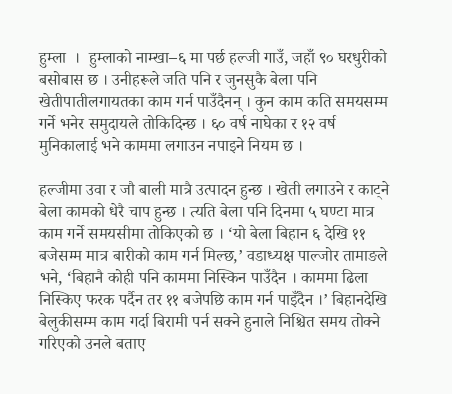हुम्ला  ।  हुम्लाको नाम्खा–६ मा पर्छ हल्जी गाउँ, जहाँ ९० घरधुरीको बसोबास छ । उनीहरूले जति पनि र जुनसुकै बेला पनि खेतीपातीलगायतका काम गर्न पाउँदैनन् । कुन काम कति समयसम्म गर्ने भनेर समुदायले तोकिदिन्छ । ६० वर्ष नाघेका र १२ वर्ष मुनिकालाई भने काममा लगाउन नपाइने नियम छ ।

हल्जीमा उवा र जौ बाली मात्रै उत्पादन हुन्छ । खेती लगाउने र काट्ने बेला कामको धेरै चाप हुन्छ । त्यति बेला पनि दिनमा ५ घण्टा मात्र काम गर्ने समयसीमा तोकिएको छ । ‘यो बेला बिहान ६ देखि ११ बजेसम्म मात्र बारीको काम गर्न मिल्छ,’ वडाध्यक्ष पाल्जोर तामाङले भने, ‘बिहानै कोही पनि काममा निस्किन पाउँदैन । काममा ढिला निस्किए फरक पर्दैन तर ११ बजेपछि काम गर्न पाइँदैन ।’ बिहानदेखि बेलुकीसम्म काम गर्दा बिरामी पर्न सक्ने हुनाले निश्चित समय तोक्ने गरिएको उनले बताए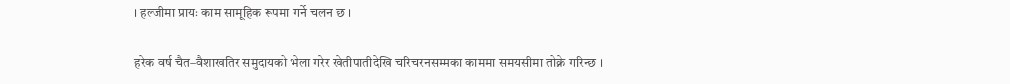। हल्जीमा प्रायः काम सामूहिक रूपमा गर्ने चलन छ ।

हरेक वर्ष चैत–वैशाखतिर समुदायको भेला गरेर खेतीपातीदेखि चरिचरनसम्मका काममा समयसीमा तोक्ने गरिन्छ ।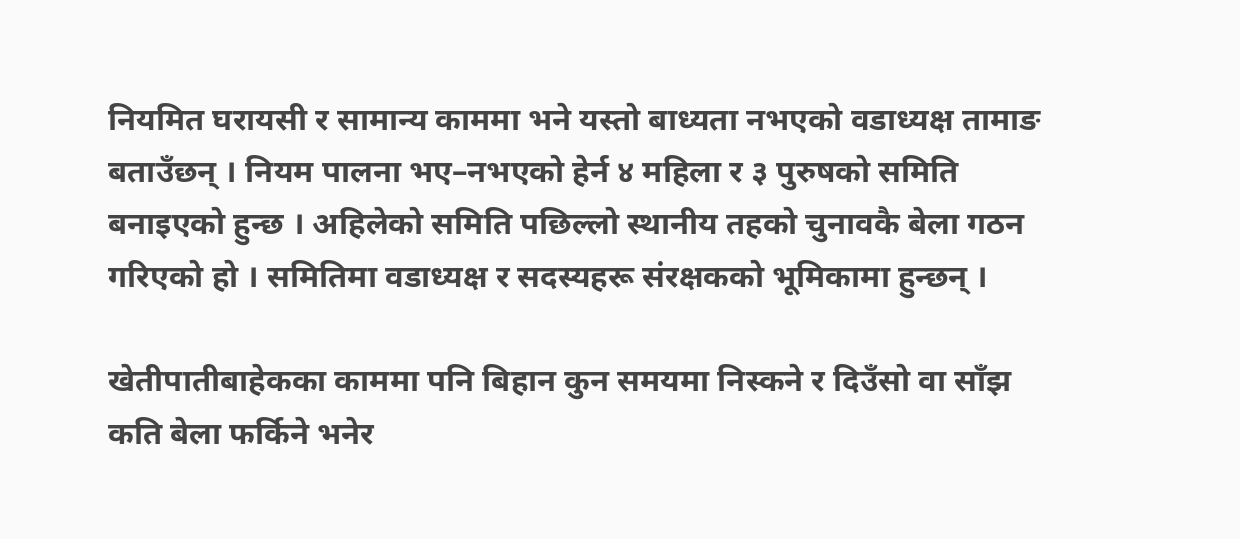नियमित घरायसी र सामान्य काममा भने यस्तो बाध्यता नभएको वडाध्यक्ष तामाङ बताउँछन् । नियम पालना भए–नभएको हेर्न ४ महिला र ३ पुरुषको समिति बनाइएको हुन्छ । अहिलेको समिति पछिल्लो स्थानीय तहको चुनावकै बेला गठन गरिएको हो । समितिमा वडाध्यक्ष र सदस्यहरू संरक्षकको भूमिकामा हुन्छन् ।

खेतीपातीबाहेकका काममा पनि बिहान कुन समयमा निस्कने र दिउँसो वा साँझ कति बेला फर्किने भनेर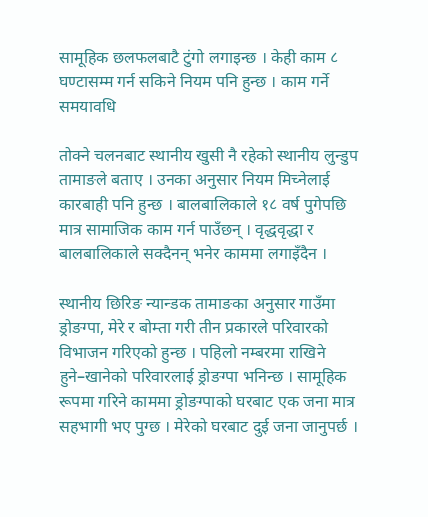सामूहिक छलफलबाटै टुंगो लगाइन्छ । केही काम ८ घण्टासम्म गर्न सकिने नियम पनि हुन्छ । काम गर्ने समयावधि

तोक्ने चलनबाट स्थानीय खुसी नै रहेको स्थानीय लुन्डुप तामाङले बताए । उनका अनुसार नियम मिच्नेलाई कारबाही पनि हुन्छ । बालबालिकाले १८ वर्ष पुगेपछि मात्र सामाजिक काम गर्न पाउँछन् । वृद्धवृद्धा र बालबालिकाले सक्दैनन् भनेर काममा लगाइँदैन ।

स्थानीय छिरिङ न्यान्डक तामाङका अनुसार गाउँमा ड्रोङग्पा, मेरे र बोम्ता गरी तीन प्रकारले परिवारको विभाजन गरिएको हुन्छ । पहिलो नम्बरमा राखिने हुने–खानेको परिवारलाई ड्रोङग्पा भनिन्छ । सामूहिक रूपमा गरिने काममा ड्रोङग्पाको घरबाट एक जना मात्र सहभागी भए पुग्छ । मेरेको घरबाट दुई जना जानुपर्छ ।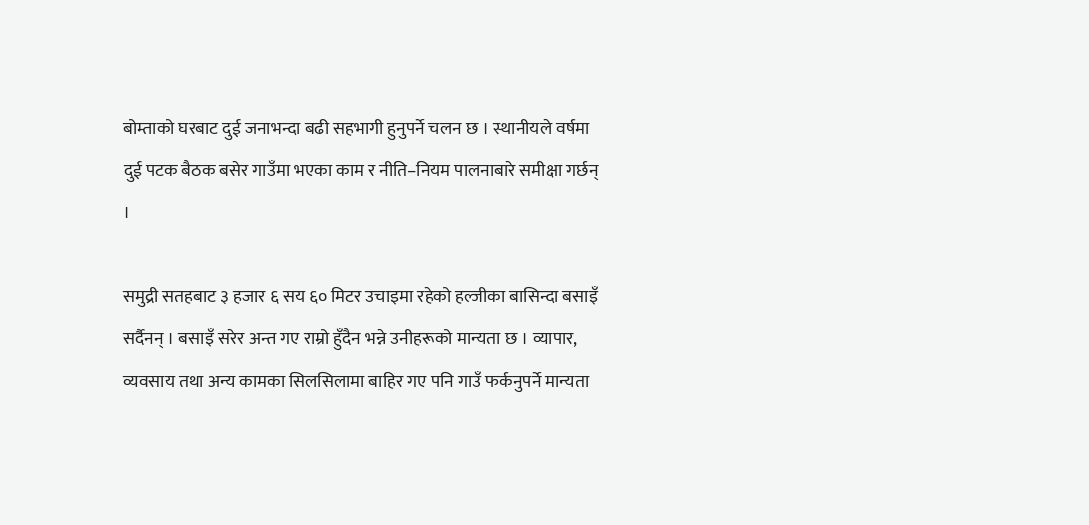बोम्ताको घरबाट दुई जनाभन्दा बढी सहभागी हुनुपर्ने चलन छ । स्थानीयले वर्षमा दुई पटक बैठक बसेर गाउँमा भएका काम र नीति–नियम पालनाबारे समीक्षा गर्छन् ।

समुद्री सतहबाट ३ हजार ६ सय ६० मिटर उचाइमा रहेको हल्जीका बासिन्दा बसाइँ सर्दैनन् । बसाइँ सरेर अन्त गए राम्रो हुँदैन भन्ने उनीहरूको मान्यता छ । व्यापार, व्यवसाय तथा अन्य कामका सिलसिलामा बाहिर गए पनि गाउँ फर्कनुपर्ने मान्यता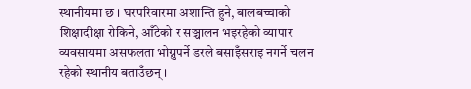स्थानीयमा छ । घरपरिवारमा अशान्ति हुने, बालबच्चाको शिक्षादीक्षा रोकिने, आँटेको र सञ्चालन भइरहेको व्यापार व्यवसायमा असफलता भोग्नुपर्ने डरले बसाइँसराइ नगर्ने चलन रहेको स्थानीय बताउँछन् ।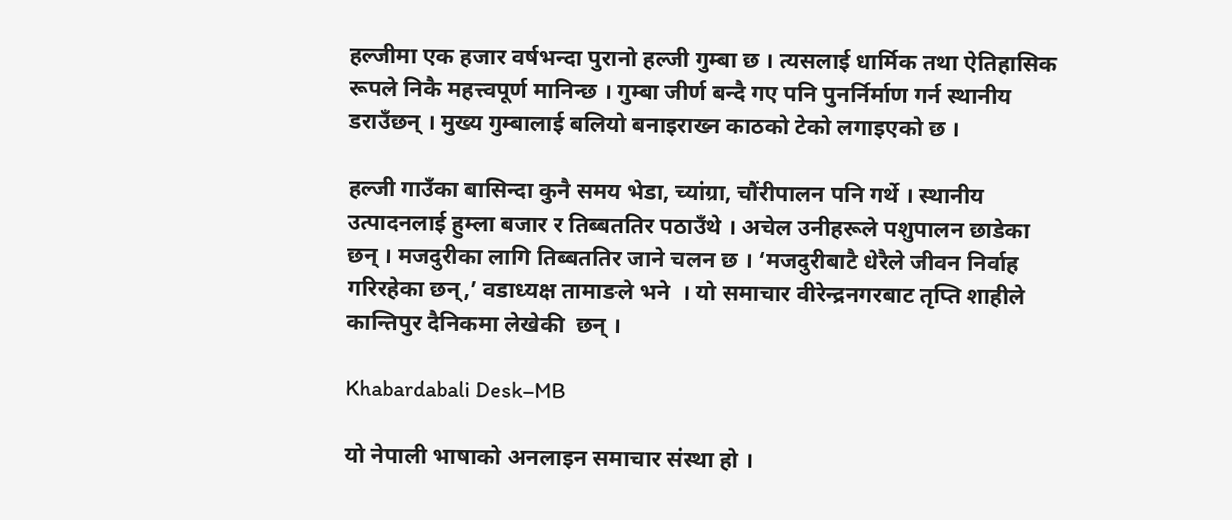हल्जीमा एक हजार वर्षभन्दा पुरानो हल्जी गुम्बा छ । त्यसलाई धार्मिक तथा ऐतिहासिक रूपले निकै महत्त्वपूर्ण मानिन्छ । गुम्बा जीर्ण बन्दै गए पनि पुनर्निर्माण गर्न स्थानीय डराउँछन् । मुख्य गुम्बालाई बलियो बनाइराख्न काठको टेको लगाइएको छ ।

हल्जी गाउँका बासिन्दा कुनै समय भेडा, च्यांग्रा, चौंरीपालन पनि गर्थे । स्थानीय उत्पादनलाई हुम्ला बजार र तिब्बततिर पठाउँथे । अचेल उनीहरूले पशुपालन छाडेका छन् । मजदुरीका लागि तिब्बततिर जाने चलन छ । ‘मजदुरीबाटै धेरैले जीवन निर्वाह गरिरहेका छन्,’ वडाध्यक्ष तामाङले भने  । यो समाचार वीरेन्द्रनगरबाट तृप्ति शाहीले कान्तिपुर दैनिकमा लेखेकी  छन् ।

Khabardabali Desk–MB

यो नेपाली भाषाको अनलाइन समाचार संस्था हो ।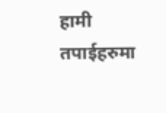हामी तपाईहरुमा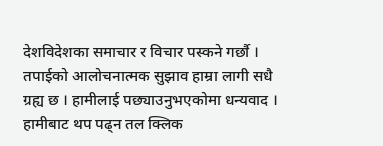देशविदेशका समाचार र विचार पस्कने गर्छौ । तपाईको आलोचनात्मक सुझाव हाम्रा लागी सधै ग्रह्य छ । हामीलाई पछ्याउनुभएकोमा धन्यवाद । हामीबाट थप पढ्न तल क्लिक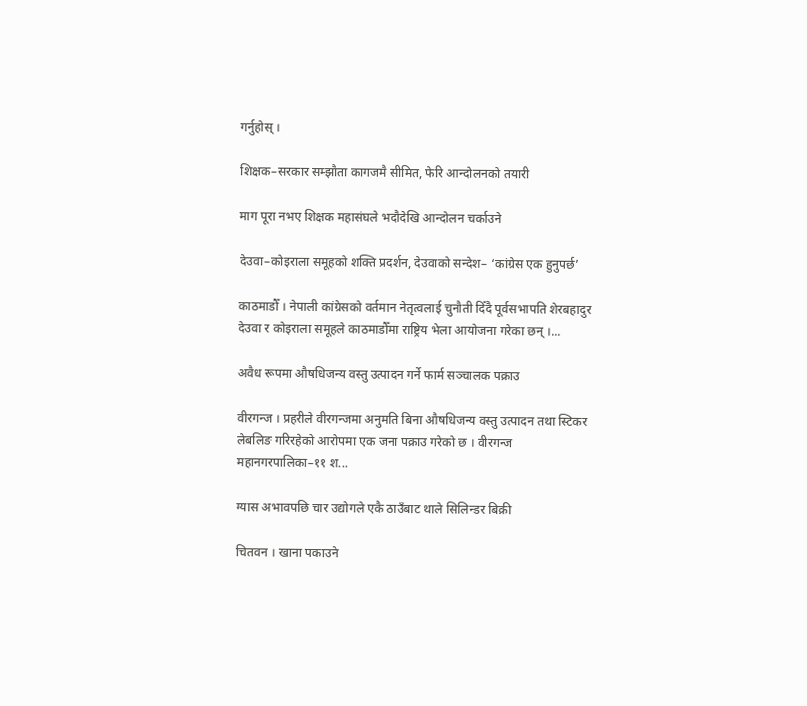गर्नुहोस् ।

शिक्षक–सरकार सम्झौता कागजमै सीमित, फेरि आन्दोलनको तयारी

माग पूरा नभए शिक्षक महासंघले भदौदेखि आन्दोलन चर्काउने

देउवा–कोइराला समूहको शक्ति प्रदर्शन, देउवाको सन्देश– ‘कांग्रेस एक हुनुपर्छ’

काठमाडौँ । नेपाली कांग्रेसको वर्तमान नेतृत्वलाई चुनौती दिँदै पूर्वसभापति शेरबहादुर देउवा र कोइराला समूहले काठमाडौँमा राष्ट्रिय भेला आयोजना गरेका छन् ।...

अवैध रूपमा औषधिजन्य वस्तु उत्पादन गर्ने फार्म सञ्चालक पक्राउ

वीरगन्ज । प्रहरीले वीरगन्जमा अनुमति बिना औषधिजन्य वस्तु उत्पादन तथा स्टिकर लेबलिङ गरिरहेको आरोपमा एक जना पक्राउ गरेको छ । वीरगन्ज महानगरपालिका–११ श...

ग्यास अभावपछि चार उद्योगले एकै ठाउँबाट थाले सिलिन्डर बिक्री

चितवन । खाना पकाउने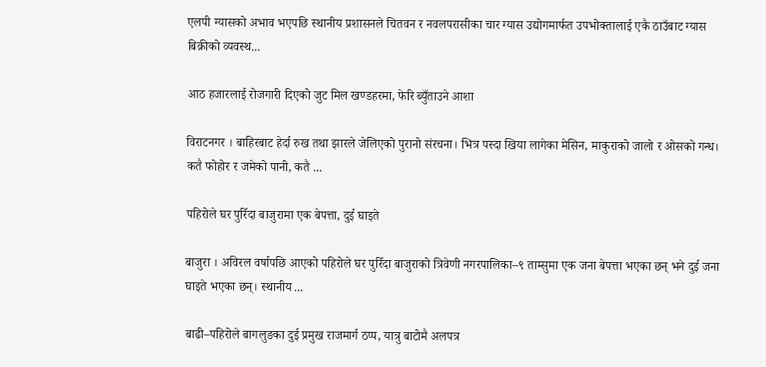एलपी ग्यासको अभाव भएपछि स्थानीय प्रशासनले चितवन र नवलपरासीका चार ग्यास उद्योगमार्फत उपभोक्तालाई एकै ठाउँबाट ग्यास बिक्रीको व्यवस्थ...

आठ हजारलाई रोजगारी दिएको जुट मिल खण्डहरमा, फेरि ब्युँताउने आशा

विराटनगर । बाहिरबाट हेर्दा रुख तथा झारले जेलिएको पुरानो संरचना। भित्र पस्दा खिया लागेका मेसिन, माकुराको जालो र ओसको गन्ध। कतै फोहोर र जमेको पानी, कतै ...

पहिरोले घर पुरिँदा बाजुरामा एक बेपत्ता, दुई घाइते

बाजुरा । अविरल वर्षापछि आएको पहिरोले घर पुरिँदा बाजुराको त्रिवेणी नगरपालिका–९ ताम्सुमा एक जना बेपत्ता भएका छन् भने दुई जना घाइते भएका छन्। स्थानीय ...

बाढी–पहिरोले बागलुङका दुई प्रमुख राजमार्ग ठप्प, यात्रु बाटोमै अलपत्र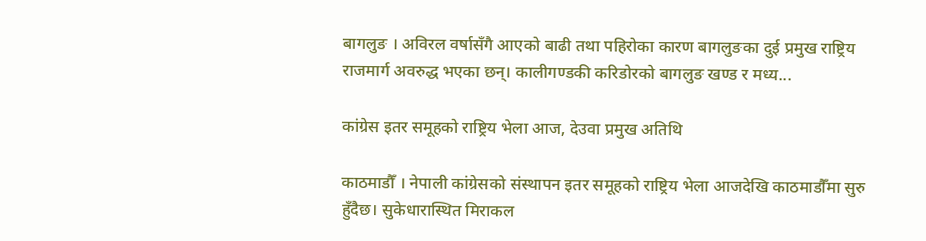बागलुङ । अविरल वर्षासँगै आएको बाढी तथा पहिरोका कारण बागलुङका दुई प्रमुख राष्ट्रिय राजमार्ग अवरुद्ध भएका छन्। कालीगण्डकी करिडोरको बागलुङ खण्ड र मध्य...

कांग्रेस इतर समूहको राष्ट्रिय भेला आज, देउवा प्रमुख अतिथि

काठमाडौँ । नेपाली कांग्रेसको संस्थापन इतर समूहको राष्ट्रिय भेला आजदेखि काठमाडौँमा सुरु हुँदैछ। सुकेधारास्थित मिराकल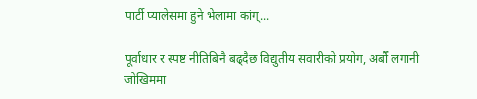पार्टी प्यालेसमा हुने भेलामा कांग्...

पूर्वाधार र स्पष्ट नीतिबिनै बढ्दैछ विद्युतीय सवारीको प्रयोग, अर्बौं लगानी जोखिममा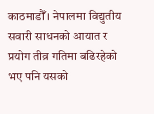काठमाडौँ । नेपालमा विद्युतीय सवारी साधनको आयात र प्रयोग तीव्र गतिमा बढिरहेको भए पनि यसको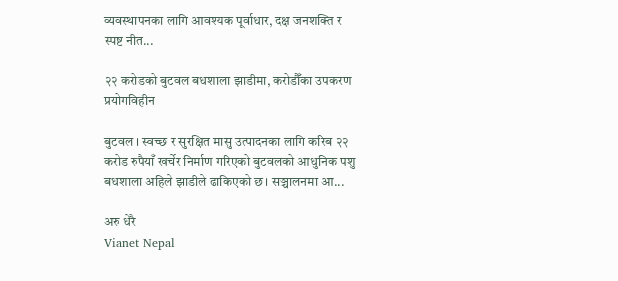व्यवस्थापनका लागि आवश्यक पूर्वाधार, दक्ष जनशक्ति र स्पष्ट नीत...

२२ करोडको बुटवल बधशाला झाडीमा, करोडौँका उपकरण प्रयोगविहीन

बुटवल । स्वच्छ र सुरक्षित मासु उत्पादनका लागि करिब २२ करोड रुपैयाँ खर्चेर निर्माण गरिएको बुटवलको आधुनिक पशु बधशाला अहिले झाडीले ढाकिएको छ। सञ्चालनमा आ...

अरु धेरै
Vianet Nepal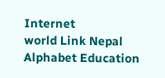Internet
world Link Nepal
Alphabet Education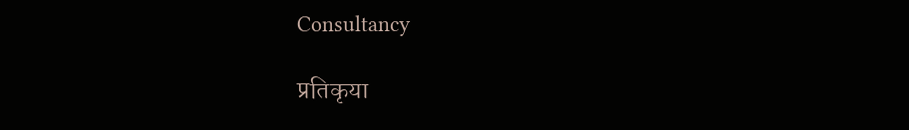Consultancy

प्रतिकृया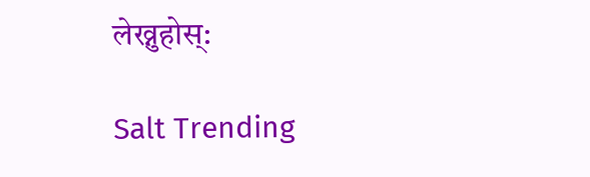लेख्नुहोस्:

Salt Trending